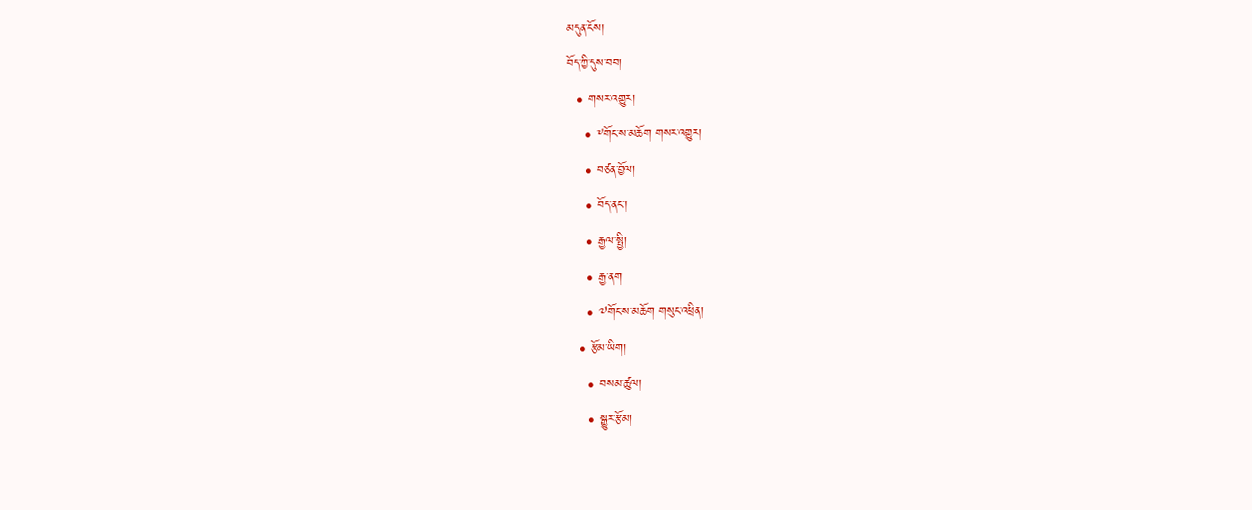མདུན་ངོས།
བོད་ཀྱི་དུས་བབ།
  • གསར་འགྱུར།
    • ༸གོང་ས་མཆོག གསར་འགྱུར།
    • བཙན་བྱོལ།
    • བོད་ནང་།
    • རྒྱལ་སྤྱི།
    • རྒྱ་ནག
    • ༧གོང་ས་མཆོག གསུང་འཕྲིན།
  • རྩོམ་ཡིག།
    • བསམ་ཚུལ།
    • སྒྱུར་རྩོམ།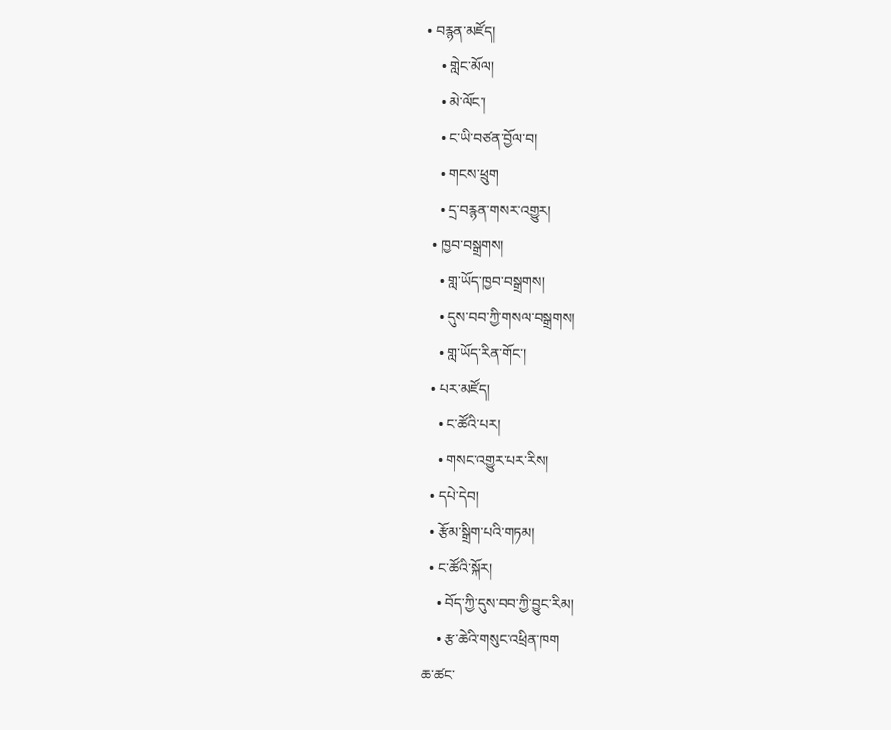• བརྙན་མཛོད།
    • གླེང་མོལ།
    • མེ་ལོང་།
    • ང་ཡི་བཙན་བྱོལ་བ།
    • གངས་ཕྲུག
    • དྲ་བརྙན་གསར་འགྱུར།
  • ཁྱབ་བསྒྲགས།
    • གླ་ཡོད་ཁྱབ་བསྒྲགས།
    • དུས་བབ་ཀྱི་གསལ་བསྒྲགས།
    • གླ་ཡོད་རིན་གོང་།
  • པར་མཛོད།
    • ང་ཚོའི་པར།
    • གསང་འགྱུར་པར་རིས།
  • དཔེ་དེབ།
  • རྩོམ་སྒྲིག་པའི་གཏམ།
  • ང་ཚོའི་སྐོར།
    • བོད་ཀྱི་དུས་བབ་ཀྱི་བྱུང་རིམ།
    • རྩ་ཆེའི་གསུང་འཕྲིན་ཁག
ཆ་ཚང་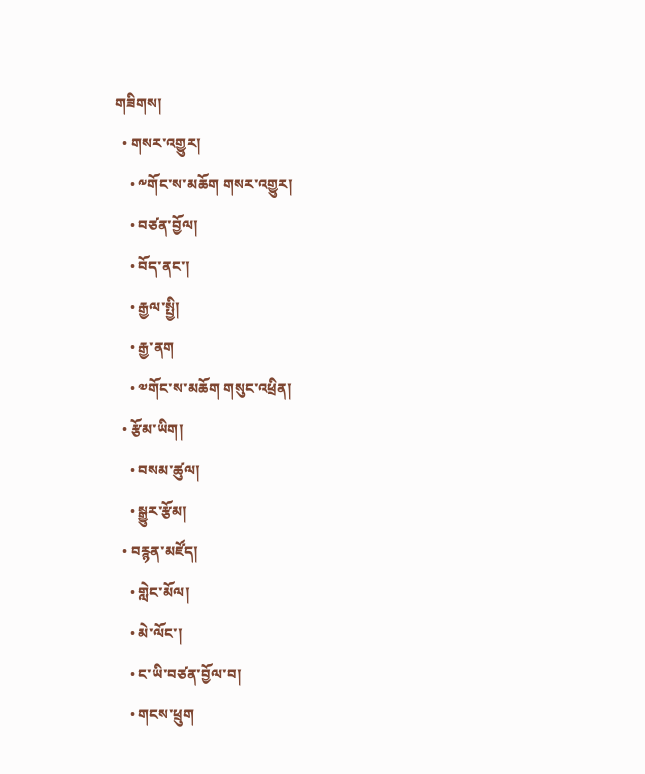གཟིགས།
  • གསར་འགྱུར།
    • ༸གོང་ས་མཆོག གསར་འགྱུར།
    • བཙན་བྱོལ།
    • བོད་ནང་།
    • རྒྱལ་སྤྱི།
    • རྒྱ་ནག
    • ༧གོང་ས་མཆོག གསུང་འཕྲིན།
  • རྩོམ་ཡིག།
    • བསམ་ཚུལ།
    • སྒྱུར་རྩོམ།
  • བརྙན་མཛོད།
    • གླེང་མོལ།
    • མེ་ལོང་།
    • ང་ཡི་བཙན་བྱོལ་བ།
    • གངས་ཕྲུག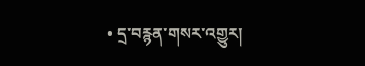• དྲ་བརྙན་གསར་འགྱུར།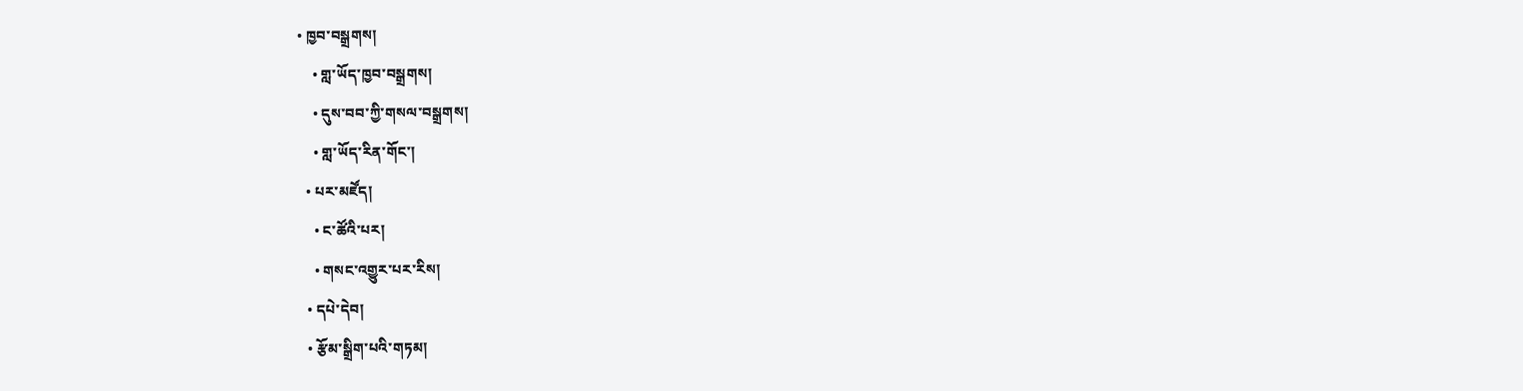• ཁྱབ་བསྒྲགས།
    • གླ་ཡོད་ཁྱབ་བསྒྲགས།
    • དུས་བབ་ཀྱི་གསལ་བསྒྲགས།
    • གླ་ཡོད་རིན་གོང་།
  • པར་མཛོད།
    • ང་ཚོའི་པར།
    • གསང་འགྱུར་པར་རིས།
  • དཔེ་དེབ།
  • རྩོམ་སྒྲིག་པའི་གཏམ།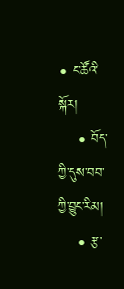• ང་ཚོའི་སྐོར།
    • བོད་ཀྱི་དུས་བབ་ཀྱི་བྱུང་རིམ།
    • རྩ་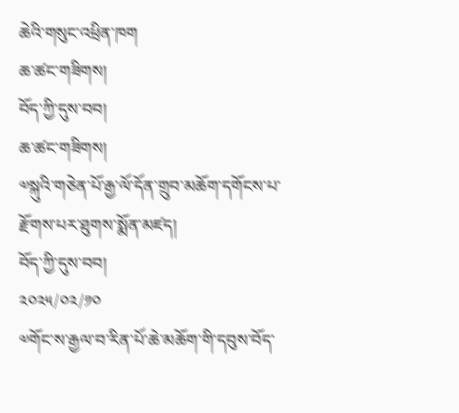ཆེའི་གསུང་འཕྲིན་ཁག
ཆ་ཚང་གཟིགས།
བོད་ཀྱི་དུས་བབ།
ཆ་ཚང་གཟིགས།
༧སྐུའི་གཅེན་པོ་རྒྱ་ལོ་དོན་གྲུབ་མཆོག་དགོངས་པ་རྫོགས་པར་ཐུགས་སྨོན་མཛད།
བོད་ཀྱི་དུས་བབ།
༢༠༢༥/༠༢/༡༠
༧གོང་ས་རྒྱལ་བ་རིན་པོ་ཆེ་མཆོག་གི་དབུས་བོད་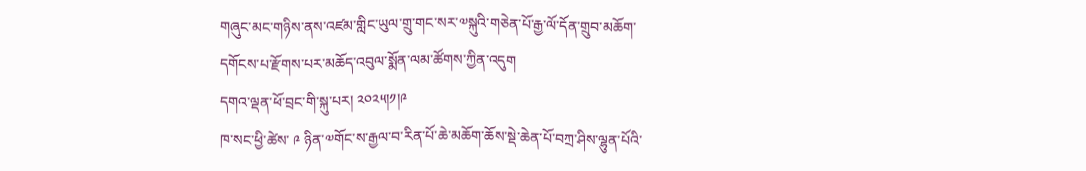གཞུང་མང་གཉིས་ནས་འཛམ་གླིང་ཡུལ་གྲུ་གང་སར་༧སྐུའི་གཅེན་པོ་རྒྱ་ལོ་དོན་གྲུབ་མཆོག་དགོངས་པ་རྫོགས་པར་མཆོད་འབུལ་སྨོན་ལམ་ཚོགས་ཀྱིན་འདུག
དགའ་ལྡན་ཕོ་བྲང་གི་སྐུ་པར། ༢༠༢༥།༡།༩
ཁ་སང་ཕྱི་ཚེས་ ༩ ཉིན་༧གོང་ས་རྒྱལ་བ་རིན་པོ་ཆེ་མཆོག་ཆོས་སྡེ་ཆེན་པོ་བཀྲ་ཤིས་ལྷུན་པོའི་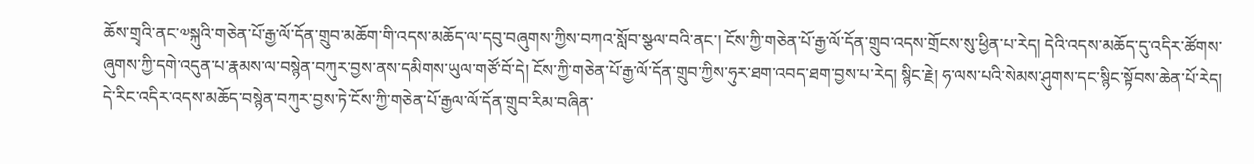ཆོས་གྲྭའི་ནང་༧སྐུའི་གཅེན་པོ་རྒྱ་ལོ་དོན་གྲུབ་མཆོག་གི་འདས་མཆོད་ལ་དབུ་བཞུགས་ཀྱིས་བཀའ་སློབ་སྩལ་བའི་ནང་། ངོས་ཀྱི་གཅེན་པོ་རྒྱ་ལོ་དོན་གྲུབ་འདས་གྲོངས་སུ་ཕྱིན་པ་རེད། དེའི་འདས་མཆོད་དུ་འདིར་ཚོགས་ཞུགས་ཀྱི་དགེ་འདུན་པ་རྣམས་ལ་བསྙེན་བཀུར་བྱས་ནས་དམིགས་ཡུལ་གཙོ་བོ་དེ། ངོས་ཀྱི་གཅེན་པོ་རྒྱ་ལོ་དོན་གྲུབ་ཀྱིས་ཧུར་ཐག་འབད་ཐག་བྱས་པ་རེད། སྙིང་རྗེ། ཧ་ལས་པའི་སེམས་ཤུགས་དང་སྙིང་སྟོབས་ཆེན་པོ་རེད། དེ་རིང་འདིར་འདས་མཆོད་བསྙེན་བཀུར་བྱས་ཏེ་ངོས་ཀྱི་གཅེན་པོ་རྒྱལ་ལོ་དོན་གྲུབ་རིམ་བཞིན་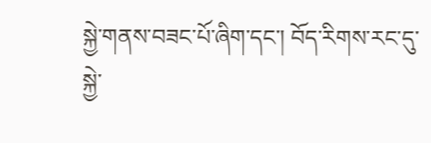སྐྱེ་གནས་བཟང་པོ་ཞིག་དང་། བོད་རིགས་རང་དུ་སྐྱེ་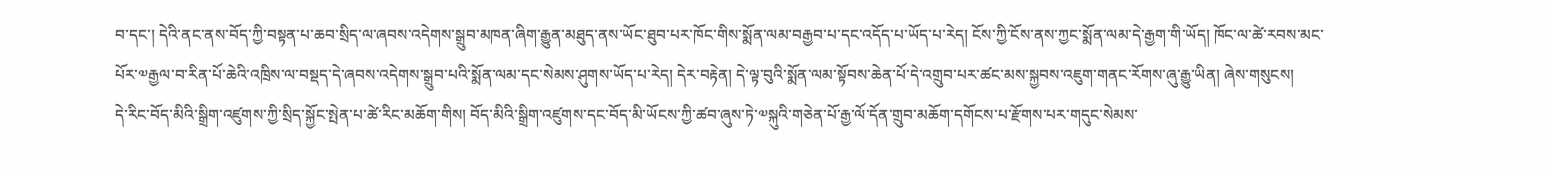བ་དང་། དེའི་ནང་ནས་བོད་ཀྱི་བསྟན་པ་ཆབ་སྲིད་ལ་ཞབས་འདེགས་སྒྲུབ་མཁན་ཞིག་རྒྱུན་མཐུད་ནས་ཡོང་ཐུབ་པར་ཁོང་གིས་སྨོན་ལམ་བརྒྱབ་པ་དང་འདོད་པ་ཡོད་པ་རེད། ངོས་ཀྱི་ངོས་ནས་ཀྱང་སྨོན་ལམ་དེ་རྒྱག་གི་ཡོད། ཁོང་ལ་ཚེ་རབས་མང་པོར་༧རྒྱལ་བ་རིན་པོ་ཆེའི་འཁྲིས་ལ་བསྡད་དེ་ཞབས་འདེགས་སྒྲུབ་པའི་སྨོན་ལམ་དང་སེམས་ཤུགས་ཡོད་པ་རེད། དེར་བརྟེན། དེ་ལྟ་བུའི་སྨོན་ལམ་སྟོབས་ཆེན་པོ་དེ་འགྲུབ་པར་ཚང་མས་སྐྱབས་འཇུག་གནང་རོགས་ཞུ་རྒྱུ་ཡིན། ཞེས་གསུངས།
དེ་རིང་བོད་མིའི་སྒྲིག་འཛུགས་ཀྱི་སྲིད་སྐྱོང་སྤེན་པ་ཚེ་རིང་མཆོག་གིས། བོད་མིའི་སྒྲིག་འཛུགས་དང་བོད་མི་ཡོངས་ཀྱི་ཚབ་ཞུས་ཏེ་༧སྐུའི་གཅེན་པོ་རྒྱ་ལོ་དོན་གྲུབ་མཆོག་དགོངས་པ་རྫོགས་པར་གདུང་སེམས་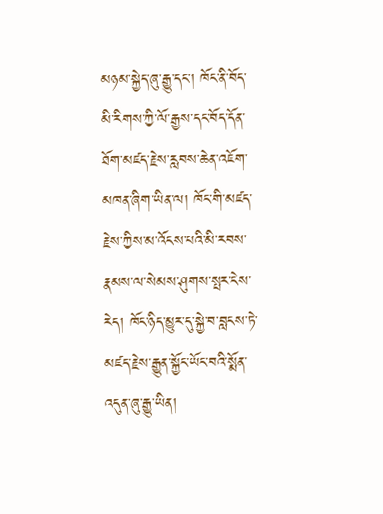མཉམ་སྐྱེད་ཞུ་རྒྱུ་དང་། ཁོང་ནི་བོད་མི་རིགས་ཀྱི་ལོ་རྒྱས་དང་བོད་དོན་ཐོག་མཛད་རྗེས་རླབས་ཆེན་འཇོག་མཁན་ཞིག་ཡིན་ལ། ཁོང་གི་མཛད་རྗེས་ཀྱིས་མ་འོངས་པའི་མི་རབས་རྣམས་ལ་སེམས་ཤུགས་སྤར་ངེས་རེད། ཁོང་ཉིད་མྱུར་དུ་སྐྱེ་བ་བླངས་ཏེ་མཛད་རྗེས་རྒྱུན་སྐྱོང་ཡོང་བའི་སྨོན་འདུན་ཞུ་རྒྱུ་ཡིན།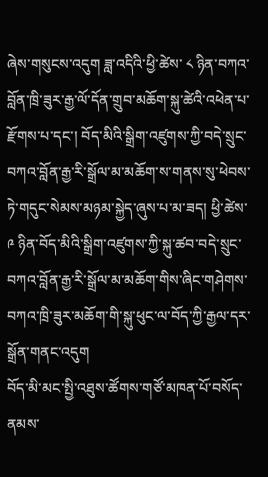ཞེས་གསུངས་འདུག ཟླ་འདིའི་ཕྱི་ཚེས་ ༨ ཉིན་བཀའ་བློན་ཁྲི་ཟུར་རྒྱ་ལོ་དོན་གྲུབ་མཆོག་སྐུ་ཚེའི་འཕེན་པ་རྫོགས་པ་དང་། བོད་མིའི་སྒྲིག་འཛུགས་ཀྱི་བདེ་སྲུང་བཀའ་བློན་རྒྱ་རི་སྒྲོལ་མ་མཆོག་ས་གནས་སུ་ཕེབས་ཏེ་གདུང་སེམས་མཉམ་སྐྱེད་ཞུས་པ་མ་ཟད། ཕྱི་ཚེས་ ༩ ཉིན་བོད་མིའི་སྒྲིག་འཛུགས་ཀྱི་སྐུ་ཚབ་བདེ་སྲུང་བཀའ་བློན་རྒྱ་རི་སྒྲོལ་མ་མཆོག་གིས་ཞིང་གཤེགས་བཀའ་ཁྲི་ཟུར་མཆོག་གི་སྐུ་ཕུང་ལ་བོད་ཀྱི་རྒྱལ་དར་སྒྲོན་གནང་འདུག
བོད་མི་མང་སྤྱི་འཐུས་ཚོགས་གཙོ་མཁན་པོ་བསོད་ནམས་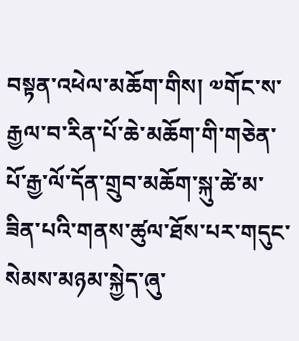བསྟན་འཕེལ་མཆོག་གིས། ༧གོང་ས་རྒྱལ་བ་རིན་པོ་ཆེ་མཆོག་གི་གཅེན་པོ་རྒྱ་ལོ་དོན་གྲུབ་མཆོག་སྐུ་ཚེ་མ་ཟིན་པའི་གནས་ཚུལ་ཐོས་པར་གདུང་སེམས་མཉམ་སྐྱེད་ཞུ་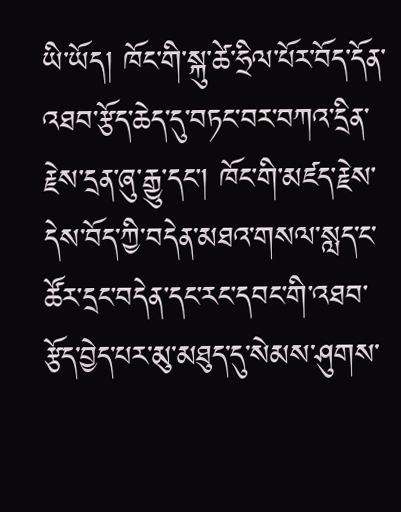ཡི་ཡོད། ཁོང་གི་སྐུ་ཚེ་ཧྲིལ་པོར་བོད་དོན་འཐབ་རྩོད་ཆེད་དུ་བཏང་བར་བཀའ་དྲིན་རྗེས་དྲན་ཞུ་རྒྱུ་དང་། ཁོང་གི་མཛད་རྗེས་དེས་བོད་ཀྱི་བདེན་མཐའ་གསལ་སླད་ང་ཚོར་དྲང་བདེན་དང་རང་དབང་གི་འཐབ་རྩོད་བྱེད་པར་མུ་མཐུད་དུ་སེམས་ཤུགས་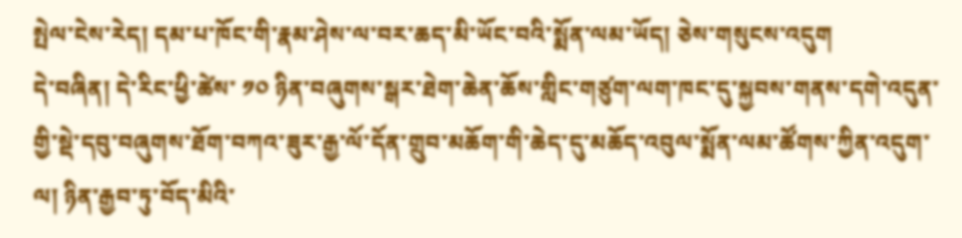སྤེལ་ངེས་རེད། དམ་པ་ཁོང་གི་རྣམ་ཤེས་ལ་བར་ཆད་མི་ཡོང་བའི་སྨོན་ལམ་ཡོད། ཅེས་གསུངས་འདུག
དེ་བཞིན། དེ་རིང་ཕྱི་ཚེས་ ༡༠ ཉིན་བཞུགས་སྒར་ཐེག་ཆེན་ཆོས་གླིང་གཙུག་ལག་ཁང་དུ་སྐྱབས་གནས་དགེ་འདུན་གྱི་སྡེ་དབུ་བཞུགས་ཐོག་བཀའ་ཟུར་རྒྱ་ལོ་དོན་གྲུབ་མཆོག་གི་ཆེད་དུ་མཆོད་འབུལ་སྨོན་ལམ་ཚོགས་ཀྱིན་འདུག་ལ། ཉིན་རྒྱབ་ཏུ་བོད་མིའི་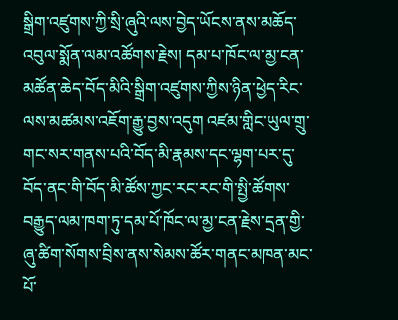སྒྲིག་འཛུགས་ཀྱི་སྲི་ཞུའི་ལས་བྱེད་ཡོངས་ནས་མཆོད་འབུལ་སྨོན་ལམ་འཚོགས་རྗེས། དམ་པ་ཁོང་ལ་མྱ་ངན་མཚོན་ཆེད་བོད་མིའི་སྒྲིག་འཛུགས་ཀྱིས་ཉིན་ཕྱེད་རིང་ལས་མཚམས་འཇོག་རྒྱུ་བྱས་འདུག འཛམ་གླིང་ཡུལ་གྲུ་གང་སར་གནས་པའི་བོད་མི་རྣམས་དང་ལྷག་པར་དུ་བོད་ནང་གི་བོད་མི་ཚོས་ཀྱང་རང་རང་གི་སྤྱི་ཚོགས་བརྒྱུད་ལམ་ཁག་ཏུ་དམ་པོ་ཁོང་ལ་མྱ་ངན་རྗེས་དྲན་གྱི་ཞུ་ཚིག་སོགས་བྲིས་ནས་སེམས་ཚོར་གནང་མཁན་མང་པོ་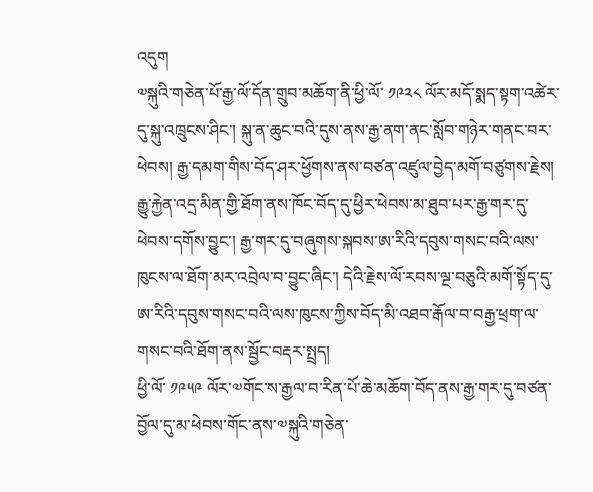འདུག
༧སྐུའི་གཅེན་པོ་རྒྱ་ལོ་དོན་གྲུབ་མཆོག་ནི་ཕྱི་ལོ་ ༡༩༢༨ ལོར་མདོ་སྨད་སྟག་འཚེར་དུ་སྐུ་འཁྲུངས་ཤིང་། སྐུ་ན་ཆུང་བའི་དུས་ནས་རྒྱ་ནག་ནང་སློབ་གཉེར་གནང་བར་ཕེབས། རྒྱ་དམག་གིས་བོད་ཤར་ཕྱོགས་ནས་བཙན་འཛུལ་བྱེད་མགོ་བཙུགས་རྗེས། རྒྱུ་རྐྱེན་འདྲ་མིན་གྱི་ཐོག་ནས་ཁོང་བོད་དུ་ཕྱིར་ཕེབས་མ་ཐུབ་པར་རྒྱ་གར་དུ་ཕེབས་དགོས་བྱུང་། རྒྱ་གར་དུ་བཞུགས་སྐབས་ཨ་རིའི་དབུས་གསང་བའི་ལས་ཁུངས་ལ་ཐོག་མར་འབྲེལ་བ་བྱུང་ཞིང་། དེའི་རྗེས་ལོ་རབས་ལྔ་བཅུའི་མགོ་སྟོད་དུ་ཨ་རིའི་དབུས་གསང་བའི་ལས་ཁུངས་ཀྱིས་བོད་མི་འཐབ་རྒོལ་བ་བརྒྱ་ཕྲག་ལ་གསང་བའི་ཐོག་ནས་སྦྱོང་བརྡར་སྤྲད།
ཕྱི་ལོ་ ༡༩༥༩ ལོར་༧གོང་ས་རྒྱལ་བ་རིན་པོ་ཆེ་མཆོག་བོད་ནས་རྒྱ་གར་དུ་བཙན་བྱོལ་དུ་མ་ཕེབས་གོང་ནས་༧སྐུའི་གཅེན་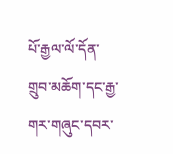པོ་རྒྱལ་ལོ་དོན་གྲུབ་མཆོག་དང་རྒྱ་གར་གཞུང་དབར་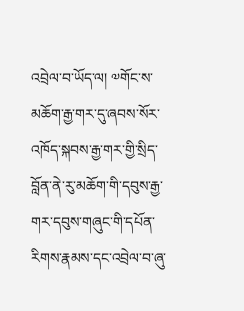འབྲེལ་བ་ཡོད་ལ། ༧གོང་ས་མཆོག་རྒྱ་གར་དུ་ཞབས་སོར་འཁོད་སྐབས་རྒྱ་གར་གྱི་སྲིད་བློན་ནེ་རུ་མཆོག་གི་དབུས་རྒྱ་གར་དབུས་གཞུང་གི་དཔོན་རིགས་རྣམས་དང་འབྲེལ་བ་ཞུ་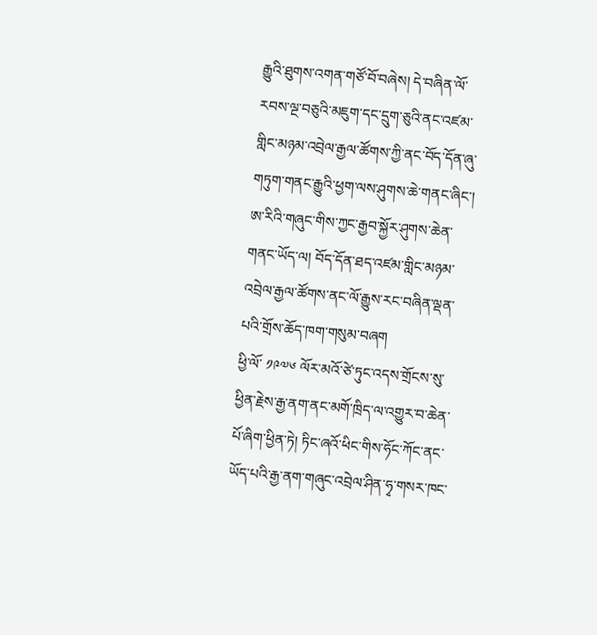རྒྱུའི་ཐུགས་འགན་གཙོ་བོ་བཞེས། དེ་བཞིན་ལོ་རབས་ལྔ་བཅུའི་མཇུག་དང་དྲུག་ཅུའི་ནང་འཛམ་གླིང་མཉམ་འབྲེལ་རྒྱལ་ཚོགས་ཀྱི་ནང་བོད་དོན་ཞུ་གཏུག་གནང་རྒྱུའི་ཕྱག་ལས་ཤུགས་ཆེ་གནང་ཞིང་། ཨ་རིའི་གཞུང་གིས་ཀྱང་རྒྱབ་སྐྱོར་ཤུགས་ཆེན་གནང་ཡོད་ལ། བོད་དོན་ཐད་འཛམ་གླིང་མཉམ་འབྲེལ་རྒྱལ་ཚོགས་ནང་ལོ་རྒྱུས་རང་བཞིན་ལྡན་པའི་གྲོས་ཆོད་ཁག་གསུམ་བཞག
ཕྱི་ལོ་ ༡༩༧༦ ལོར་མའོ་ཙེ་ཏུང་འདས་གྲོངས་སུ་ཕྱིན་རྗེས་རྒྱ་ནག་ནང་མགོ་ཁྲིད་ལ་འགྱུར་བ་ཆེན་པོ་ཞིག་ཕྱིན་ཏེ། ཏིང་ཞའོ་ཕིང་གིས་ཧོང་ཀོང་ནང་ཡོད་པའི་རྒྱ་ནག་གཞུང་འབྲེལ་ཤིན་ཧྭ་གསར་ཁང་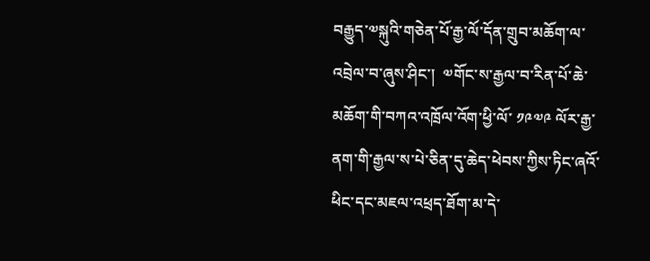བརྒྱུད་༧སྐུའི་གཅེན་པོ་རྒྱ་ལོ་དོན་གྲུབ་མཆོག་ལ་འབྲེལ་བ་ཞུས་ཤིང་།  ༧གོང་ས་རྒྱལ་བ་རིན་པོ་ཆེ་མཆོག་གི་བཀའ་འཁྲོལ་འོག་ཕྱི་ལོ་ ༡༩༧༩ ལོར་རྒྱ་ནག་གི་རྒྱལ་ས་པེ་ཅིན་དུ་ཆེད་ཕེབས་ཀྱིས་ཏིང་ཞའོ་ཕིང་དང་མཇལ་འཕྲད་ཐོག་མ་དེ་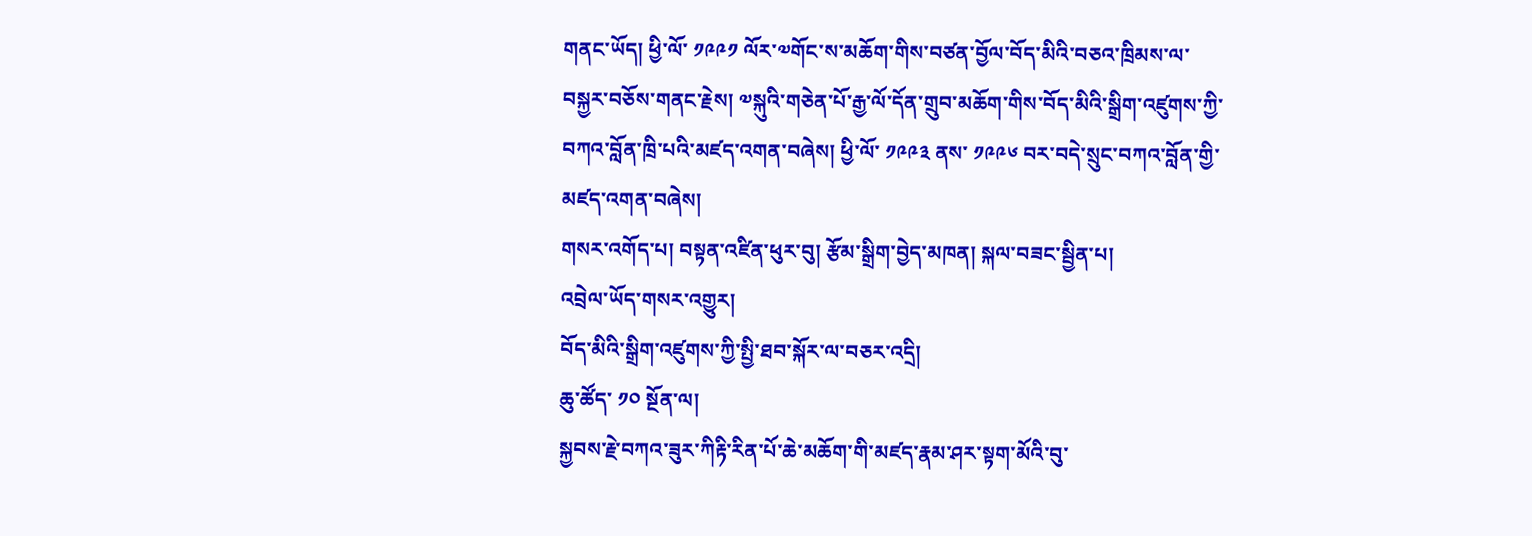གནང་ཡོད། ཕྱི་ལོ་ ༡༩༩༡ ལོར་༧གོང་ས་མཆོག་གིས་བཙན་བྱོལ་བོད་མིའི་བཅའ་ཁྲིམས་ལ་བསྐྱར་བཅོས་གནང་རྗེས། ༧སྐུའི་གཅེན་པོ་རྒྱ་ལོ་དོན་གྲུབ་མཆོག་གིས་བོད་མིའི་སྒྲིག་འཛུགས་ཀྱི་བཀའ་བློན་ཁྲི་པའི་མཛད་འགན་བཞེས། ཕྱི་ལོ་ ༡༩༩༣ ནས་ ༡༩༩༦ བར་བདེ་སྲུང་བཀའ་བློན་གྱི་མཛད་འགན་བཞེས།
གསར་འགོད་པ། བསྟན་འཛིན་ཕུར་བུ། རྩོམ་སྒྲིག་བྱེད་མཁན། སྐལ་བཟང་སྦྱིན་པ།
འབྲེལ་ཡོད་གསར་འགྱུར།
བོད་མིའི་སྒྲིག་འཛུགས་ཀྱི་སྤྱི་ཐབ་སྐོར་ལ་བཅར་འདྲི།
ཆུ་ཚོད་ ༡༠ སྔོན་ལ།
སྐྱབས་རྗེ་བཀའ་ཟུར་ཀིརྟི་རིན་པོ་ཆེ་མཆོག་གི་མཛད་རྣམ་ཤར་སྟག་མོའི་བུ་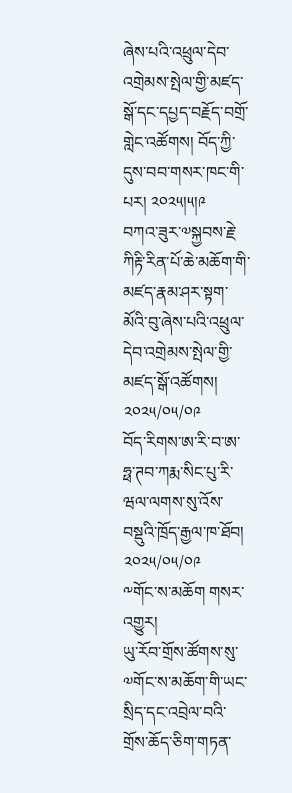ཞེས་པའི་འཕྲུལ་དེབ་འགྲེམས་སྤེལ་གྱི་མཛད་སྒོ་དང་དཔྱད་བརྗོད་བགྲོ་གླེང་འཚོགས། བོད་ཀྱི་དུས་བབ་གསར་ཁང་གི་པར། ༢༠༢༥།༥།༩
བཀའ་ཟུར་༧སྐྱབས་རྗེ་ཀིརྟི་རིན་པོ་ཆེ་མཆོག་གི་མཛད་རྣམ་ཤར་སྟག་མོའི་བུ་ཞེས་པའི་འཕྲུལ་དེབ་འགྲེམས་སྤེལ་གྱི་མཛད་སྒོ་འཚོགས།
༢༠༢༥/༠༥/༠༩
བོད་རིགས་ཨ་རི་བ་ཨ་ཧྥ་ཊབ་ཀརྨ་སིང་པུ་རི་ཝལ་ལགས་སུ་འོས་བསྡུའི་ཁྲོད་རྒྱལ་ཁ་ཐོབ།
༢༠༢༥/༠༥/༠༩
༸གོང་ས་མཆོག གསར་འགྱུར།
ཡུ་རོབ་གྲོས་ཚོགས་སུ་༧གོང་ས་མཆོག་གི་ཡང་སྲིད་དང་འབྲེལ་བའི་གྲོས་ཆོད་ཅིག་གཏན་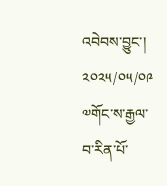འབེབས་བྱུང་།
༢༠༢༥/༠༥/༠༩
༧གོང་ས་རྒྱལ་བ་རིན་པོ་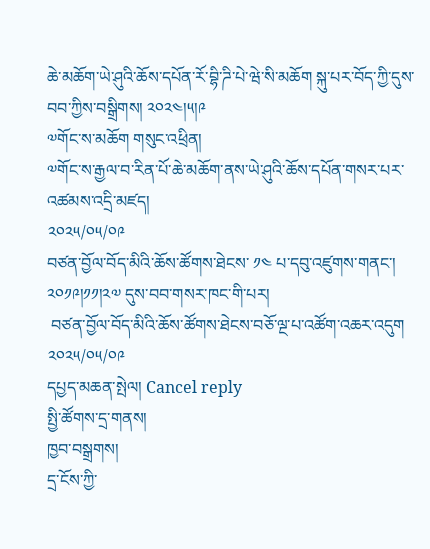ཆེ་མཆོག་ཡེ་ཤུའི་ཆོས་དཔོན་རོ་བྷི་ཌི་པེ་ཝེ་སི་མཆོག སྐུ་པར་བོད་ཀྱི་དུས་བབ་ཀྱིས་བསྒྲིགས། ༢༠༢༤།༥།༩
༧གོང་ས་མཆོག གསུང་འཕྲིན།
༧གོང་ས་རྒྱལ་བ་རིན་པོ་ཆེ་མཆོག་ནས་ཡེ་ཤུའི་ཆོས་དཔོན་གསར་པར་འཚམས་འདྲི་མཛད།
༢༠༢༥/༠༥/༠༩
བཙན་བྱོལ་བོད་མིའི་ཆོས་ཚོགས་ཐེངས་ ༡༤ པ་དབུ་འཛུགས་གནང་། ༢༠༡༩།༡༡།༢༧ དུས་བབ་གསར་ཁང་གི་པར།
 བཙན་བྱོལ་བོད་མིའི་ཆོས་ཚོགས་ཐེངས་བཅོ་ལྔ་པ་འཚོག་འཆར་འདུག
༢༠༢༥/༠༥/༠༩
དཔྱད་མཆན་སྤེལ། Cancel reply
སྤྱི་ཚོགས་དྲ་གནས།
ཁྱབ་བསྒྲགས།
དྲ་ངོས་ཀྱི་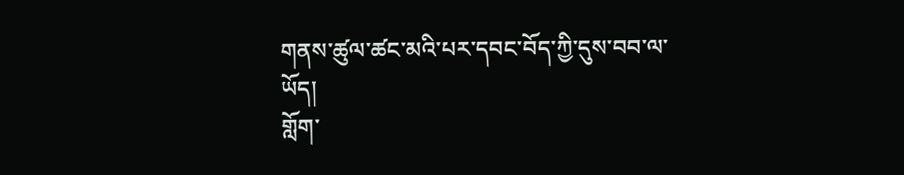གནས་ཚུལ་ཚང་མའི་པར་དབང་བོད་ཀྱི་དུས་བབ་ལ་ཡོད།
གློག་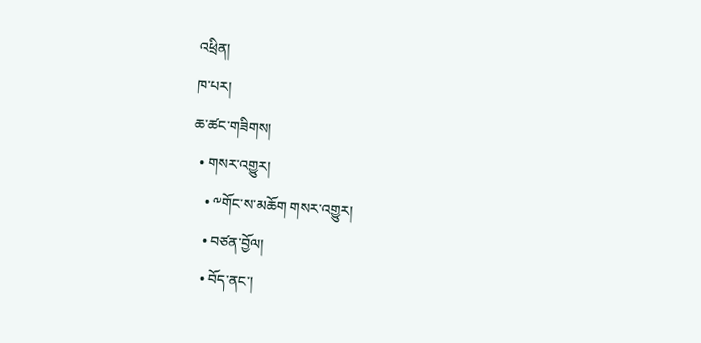འཕྲིན།
ཁ་པར།
ཆ་ཚང་གཟིགས།
  • གསར་འགྱུར།
    • ༸གོང་ས་མཆོག གསར་འགྱུར།
    • བཙན་བྱོལ།
    • བོད་ནང་།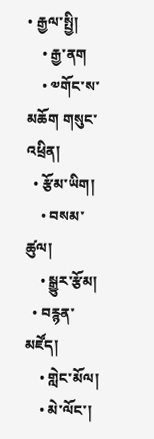• རྒྱལ་སྤྱི།
    • རྒྱ་ནག
    • ༧གོང་ས་མཆོག གསུང་འཕྲིན།
  • རྩོམ་ཡིག།
    • བསམ་ཚུལ།
    • སྒྱུར་རྩོམ།
  • བརྙན་མཛོད།
    • གླེང་མོལ།
    • མེ་ལོང་།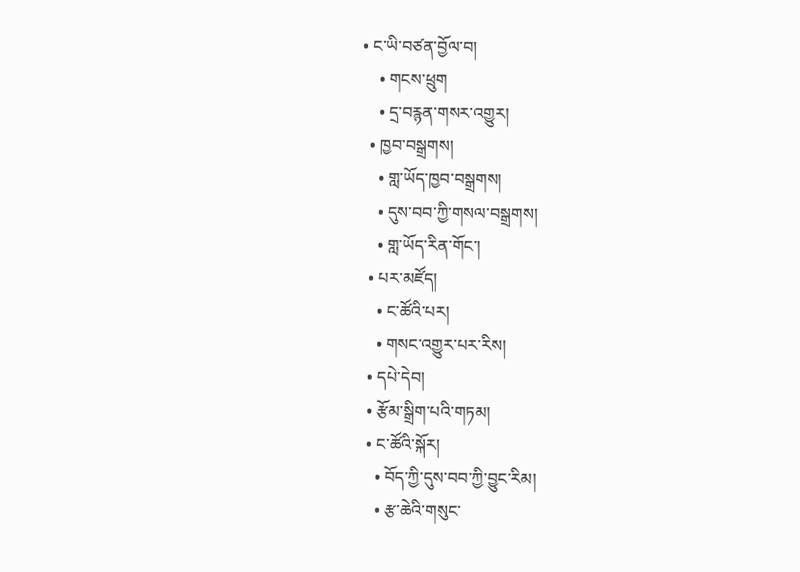• ང་ཡི་བཙན་བྱོལ་བ།
    • གངས་ཕྲུག
    • དྲ་བརྙན་གསར་འགྱུར།
  • ཁྱབ་བསྒྲགས།
    • གླ་ཡོད་ཁྱབ་བསྒྲགས།
    • དུས་བབ་ཀྱི་གསལ་བསྒྲགས།
    • གླ་ཡོད་རིན་གོང་།
  • པར་མཛོད།
    • ང་ཚོའི་པར།
    • གསང་འགྱུར་པར་རིས།
  • དཔེ་དེབ།
  • རྩོམ་སྒྲིག་པའི་གཏམ།
  • ང་ཚོའི་སྐོར།
    • བོད་ཀྱི་དུས་བབ་ཀྱི་བྱུང་རིམ།
    • རྩ་ཆེའི་གསུང་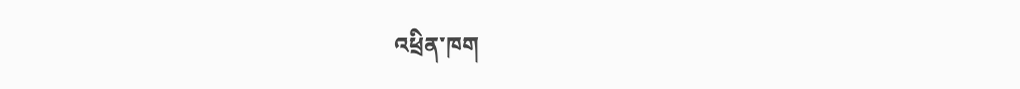འཕྲིན་ཁག